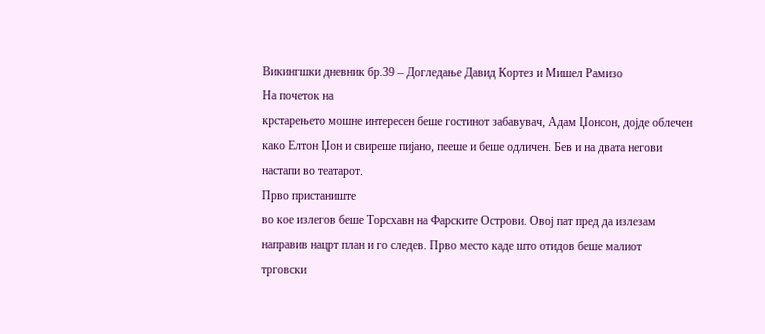Викингшки дневник бр.39 – Догледање Давид Кортез и Мишел Рамизо
На почеток на
крстарењето мошне интересен беше гостинот забавувач, Адам Џонсон, дојде облечен
како Елтон Џон и свиреше пијано, пееше и беше одличен. Бев и на двата негови
настапи во театарот.
Прво пристаниште
во кое излегов беше Торсхавн на Фарските Острови. Овој пат пред да излезам
направив нацрт план и го следев. Прво место каде што отидов беше малиот
трговски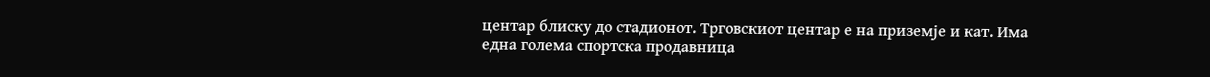центар блиску до стадионот. Трговскиот центар е на приземје и кат. Има
една голема спортска продавница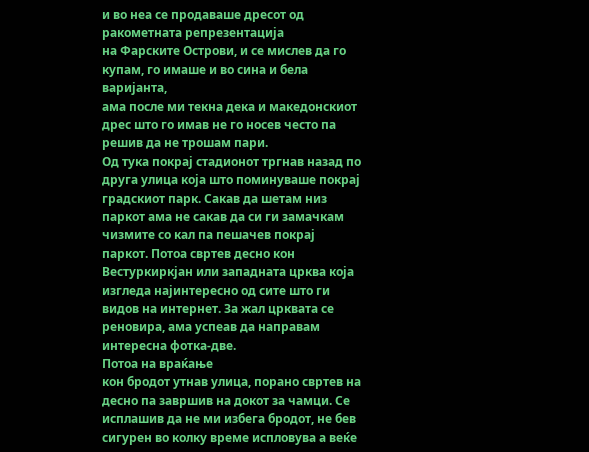и во неа се продаваше дресот од ракометната репрезентација
на Фарските Острови, и се мислев да го купам, го имаше и во сина и бела варијанта,
ама после ми текна дека и македонскиот дрес што го имав не го носев често па
решив да не трошам пари.
Од тука покрај стадионот тргнав назад по друга улица која што поминуваше покрај градскиот парк. Сакав да шетам низ паркот ама не сакав да си ги замачкам чизмите со кал па пешачев покрај паркот. Потоа свртев десно кон Вестуркиркјан или западната црква која изгледа најинтересно од сите што ги видов на интернет. За жал црквата се реновира, ама успеав да направам интересна фотка-две.
Потоа на враќање
кон бродот утнав улица, порано свртев на десно па завршив на докот за чамци. Се
исплашив да не ми избега бродот, не бев сигурен во колку време испловува а веќе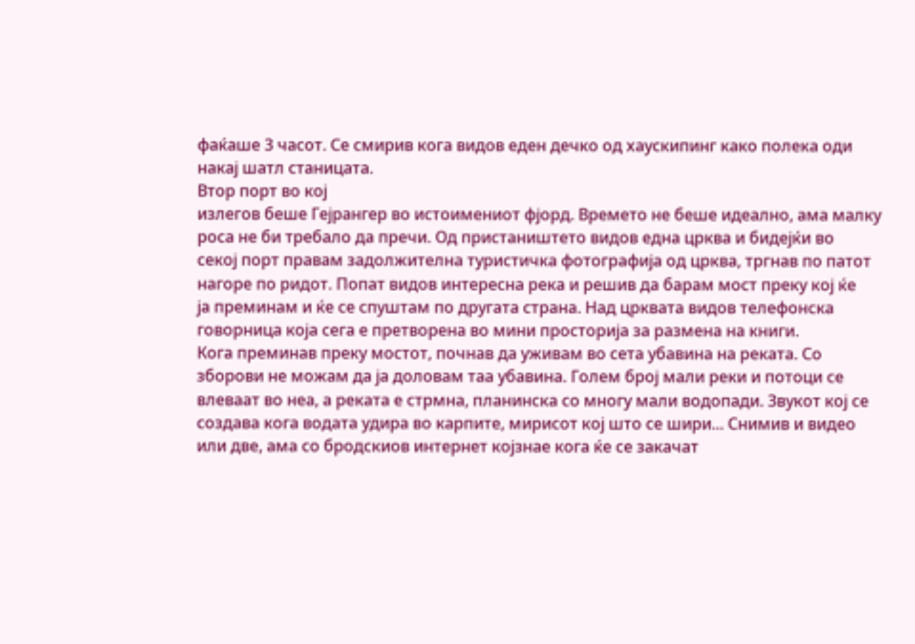фаќаше 3 часот. Се смирив кога видов еден дечко од хаускипинг како полека оди
накај шатл станицата.
Втор порт во кој
излегов беше Гејрангер во истоимениот фјорд. Времето не беше идеално, ама малку
роса не би требало да пречи. Од пристаништето видов една црква и бидејќи во
секој порт правам задолжителна туристичка фотографија од црква, тргнав по патот
нагоре по ридот. Попат видов интересна река и решив да барам мост преку кој ќе
ја преминам и ќе се спуштам по другата страна. Над црквата видов телефонска
говорница која сега е претворена во мини просторија за размена на книги.
Кога преминав преку мостот, почнав да уживам во сета убавина на реката. Со зборови не можам да ја доловам таа убавина. Голем број мали реки и потоци се влеваат во неа, а реката е стрмна, планинска со многу мали водопади. Звукот кој се создава кога водата удира во карпите, мирисот кој што се шири... Снимив и видео или две, ама со бродскиов интернет којзнае кога ќе се закачат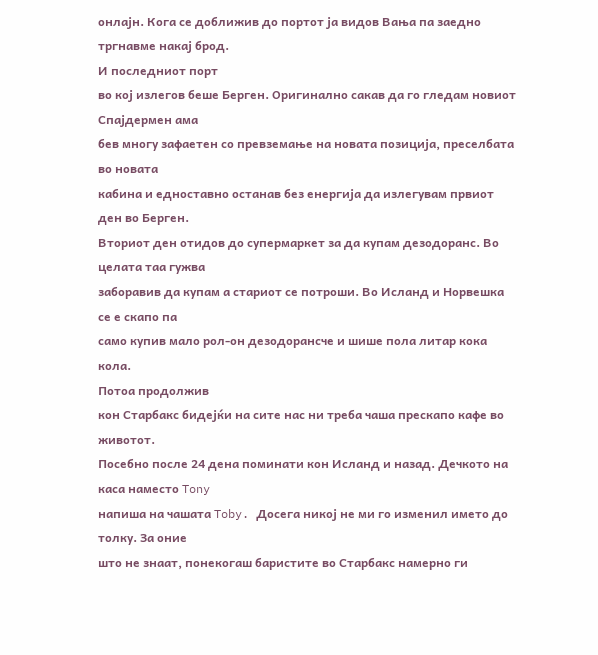онлајн. Кога се доближив до портот ја видов Вања па заедно тргнавме накај брод.
И последниот порт
во кој излегов беше Берген. Оригинално сакав да го гледам новиот Спајдермен ама
бев многу зафаетен со превземање на новата позиција, преселбата во новата
кабина и едноставно останав без енергија да излегувам првиот ден во Берген.
Вториот ден отидов до супермаркет за да купам дезодоранс. Во целата таа гужва
заборавив да купам а стариот се потроши. Во Исланд и Норвешка се е скапо па
само купив мало рол-он дезодорансче и шише пола литар кока кола.
Потоа продолжив
кон Старбакс бидејќи на сите нас ни треба чаша прескапо кафе во животот.
Посебно после 24 дена поминати кон Исланд и назад. Дечкото на каса наместо Tony
напиша на чашата Toby. Досега никој не ми го изменил името до толку. За оние
што не знаат, понекогаш баристите во Старбакс намерно ги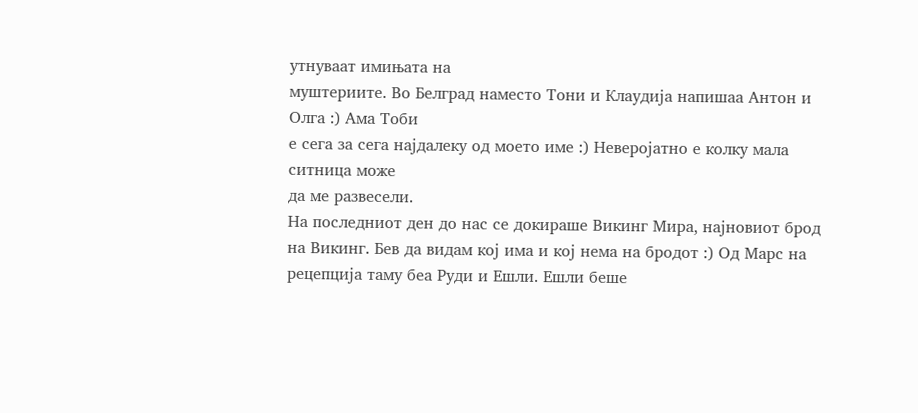утнуваат имињата на
муштериите. Во Белград наместо Тони и Клаудија напишаа Антон и Олга :) Ама Тоби
е сега за сега најдалеку од моето име :) Неверојатно е колку мала ситница може
да ме развесели.
На последниот ден до нас се докираше Викинг Мира, најновиот брод на Викинг. Бев да видам кој има и кој нема на бродот :) Од Марс на рецепција таму беа Руди и Ешли. Ешли беше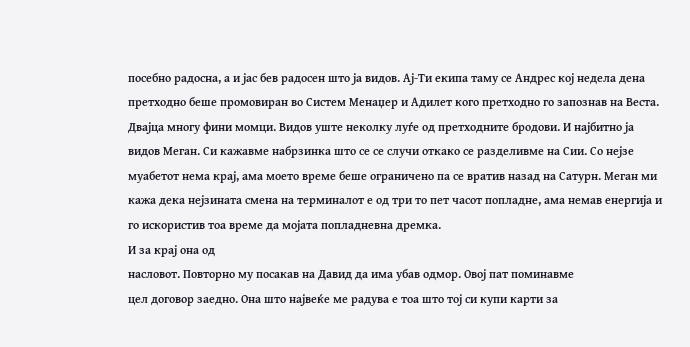посебно радосна, а и јас бев радосен што ја видов. Ај-Ти екипа таму се Андрес кој недела дена претходно беше промовиран во Систем Менаџер и Адилет кого претходно го запознав на Веста. Двајца многу фини момци. Видов уште неколку луѓе од претходните бродови. И најбитно ја видов Меган. Си кажавме набрзинка што се се случи откако се разделивме на Сии. Со нејзе муабетот нема крај, ама моето време беше ограничено па се вратив назад на Сатурн. Меган ми кажа дека нејзината смена на терминалот е од три то пет часот попладне, ама немав енергија и го искористив тоа време да мојата попладневна дремка.
И за крај она од
насловот. Повторно му посакав на Давид да има убав одмор. Овој пат поминавме
цел договор заедно. Она што највеќе ме радува е тоа што тој си купи карти за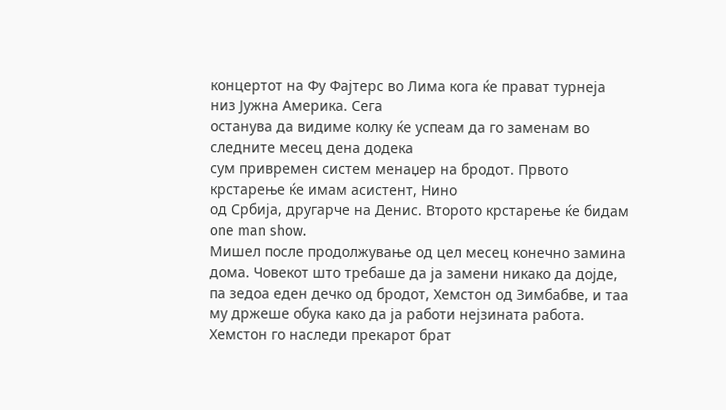концертот на Фу Фајтерс во Лима кога ќе прават турнеја низ Јужна Америка. Сега
останува да видиме колку ќе успеам да го заменам во следните месец дена додека
сум привремен систем менаџер на бродот. Првото крстарење ќе имам асистент, Нино
од Србија, другарче на Денис. Второто крстарење ќе бидам one man show.
Мишел после продолжување од цел месец конечно замина дома. Човекот што требаше да ја замени никако да дојде, па зедоа еден дечко од бродот, Хемстон од Зимбабве, и таа му држеше обука како да ја работи нејзината работа. Хемстон го наследи прекарот брат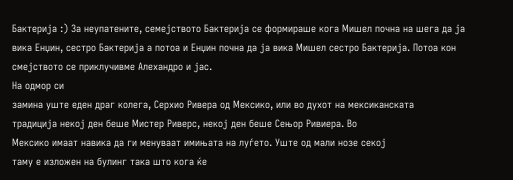Бактерија :) За неупатените, семејството Бактерија се формираше кога Мишел почна на шега да ја вика Енџин, сестро Бактерија а потоа и Енџин почна да ја вика Мишел сестро Бактерија. Потоа кон смејството се приклучивме Алехандро и јас.
На одмор си
замина уште еден драг колега, Серхио Ривера од Мексико, или во духот на мексиканската
традиција некој ден беше Мистер Риверс, некој ден беше Сењор Ривиера. Во
Мексико имаат навика да ги менуваат имињата на луѓето. Уште од мали нозе секој
таму е изложен на булинг така што кога ќе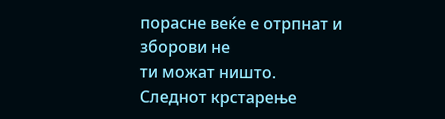порасне веќе е отрпнат и зборови не
ти можат ништо.
Следнот крстарење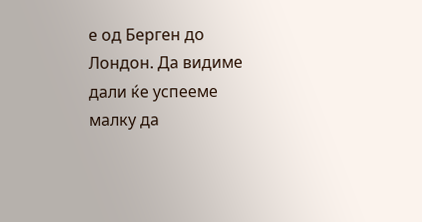е од Берген до Лондон. Да видиме дали ќе успееме малку да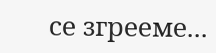се згрееме...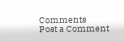Comments
Post a Comment